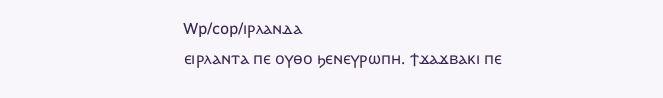Wp/cop/ⲓⲣⲗⲁⲛⲇⲁ
ⲉⲓⲣⲗⲁⲛⲧⲁ ⲡⲉ ⲟⲩⲑⲟ ϧⲉⲛⲉⲩⲣⲱⲡⲏ. ϯϫⲁϫⲃⲁⲕⲓ ⲡⲉ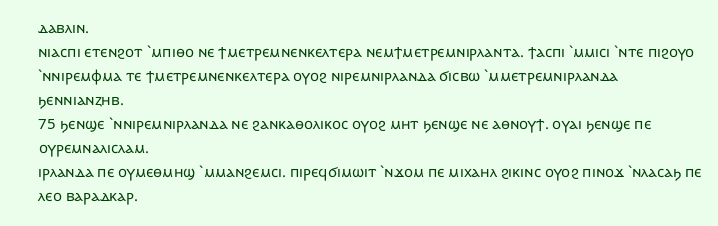ⲇⲁⲃⲗⲓⲛ.
ⲛⲓⲁⲥⲡⲓ ⲉⲧⲉⲛϩⲟⲧ `ⲙⲡⲓⲑⲟ ⲛⲉ ϯⲙⲉⲧⲣⲉⲙⲛⲉⲛⲕⲉⲗⲧⲉⲣⲁ ⲛⲉⲙϯⲙⲉⲧⲣⲉⲙⲛⲓⲣⲗⲁⲛⲧⲁ. ϯⲁⲥⲡⲓ `ⲙⲙⲓⲥⲓ `ⲛⲧⲉ ⲡⲓϩⲟⲩⲟ `ⲛⲛⲓⲣⲉⲙⲫⲙⲁ ⲧⲉ ϯⲙⲉⲧⲣⲉⲙⲛⲉⲛⲕⲉⲗⲧⲉⲣⲁ ⲟⲩⲟϩ ⲛⲓⲣⲉⲙⲛⲓⲣⲗⲁⲛⲇⲁ ϭⲓⲥⲃⲱ `ⲙⲙⲉⲧⲣⲉⲙⲛⲓⲣⲗⲁⲛⲇⲁ ϧⲉⲛⲛⲓⲁⲛⲍⲏⲃ.
75 ϧⲉⲛϣⲉ `ⲛⲛⲓⲣⲉⲙⲛⲓⲣⲗⲁⲛⲇⲁ ⲛⲉ ϩⲁⲛⲕⲁⲑⲟⲗⲓⲕⲟⲥ ⲟⲩⲟϩ ⲙⲏⲧ ϧⲉⲛϣⲉ ⲛⲉ ⲁⲑⲛⲟⲩϯ. ⲟⲩⲁⲓ ϧⲉⲛϣⲉ ⲡⲉ ⲟⲩⲣⲉⲙⲛⲁⲗⲓⲥⲗⲁⲙ.
ⲓⲣⲗⲁⲛⲇⲁ ⲡⲉ ⲟⲩⲙⲉⲑⲙⲏϣ `ⲙⲙⲁⲛϩⲉⲙⲥⲓ. ⲡⲓⲣⲉϥϭⲓⲙⲱⲓⲧ `ⲛϫⲟⲙ ⲡⲉ ⲙⲓⲭⲁⲏⲗ ϩⲓⲕⲓⲛⲥ ⲟⲩⲟϩ ⲡⲓⲛⲟϫ `ⲛⲗⲁⲥⲁϧ ⲡⲉ ⲗⲉⲟ ⲃⲁⲣⲁⲇⲕⲁⲣ.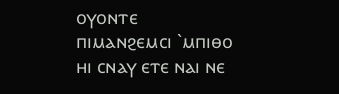ⲟⲩⲟⲛⲧⲉ ⲡⲓⲙⲁⲛϩⲉⲙⲥⲓ `ⲙⲡⲓⲑⲟ ⲏⲓ ⲥⲛⲁⲩ ⲉⲧⲉ ⲛⲁⲓ ⲛⲉ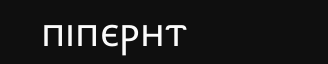ⲡⲓⲡⲉⲣⲏⲧ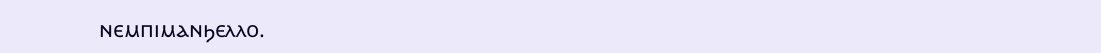ⲛⲉⲙⲡⲓⲙⲁⲛϧⲉⲗⲗⲟ.